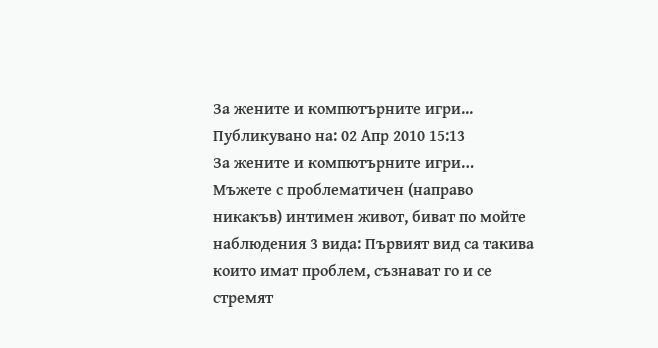За жените и компютърните игри...
Публикувано на: 02 Апр 2010 15:13
За жените и компютърните игри…
Мъжете с проблематичен (направо никакъв) интимен живот, биват по мойте наблюдения 3 вида: Първият вид са такива които имат проблем, съзнават го и се стремят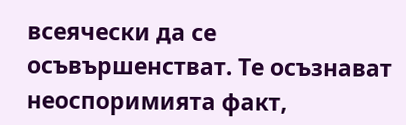всеячески да се осъвършенстват. Те осъзнават неоспоримията факт,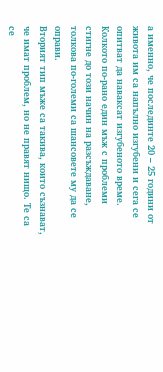а именно, че послединте 20 – 25 години от живота им са напълно изгубени и сега се опитват да наваксат изгубеното време. Колкото по-рано един мъж с проблеми стигне до този начин на разсъждаване, толкова по-големи са шансовете му да се оправи.
Вторият тип мъже са такива, които съзнават, че имат проблем, но не правят нищо. Те са се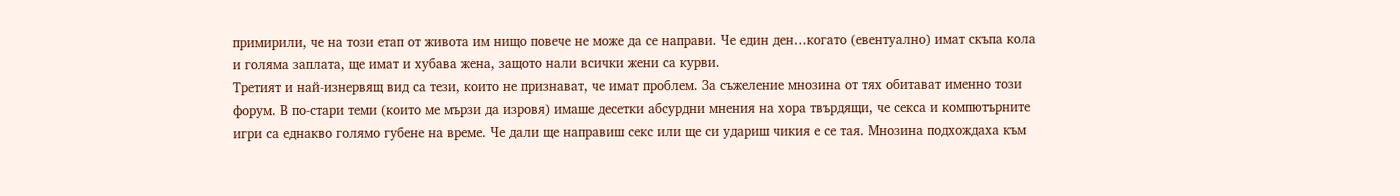примирили, че на този етап от живота им нищо повече не може да се направи. Че един ден…когато (евентуално) имат скъпа кола и голяма заплата, ще имат и хубава жена, защото нали всички жени са курви.
Третият и най-изнервящ вид са тези, които не признават, че имат проблем. За съжеление мнозина от тях обитават именно този форум. В по-стари теми (които ме мързи да изровя) имаше десетки абсурдни мнения на хора твърдящи, че секса и компютърните игри са еднакво голямо губене на време. Че дали ще направиш секс или ще си удариш чикия е се тая. Мнозина подхождаха към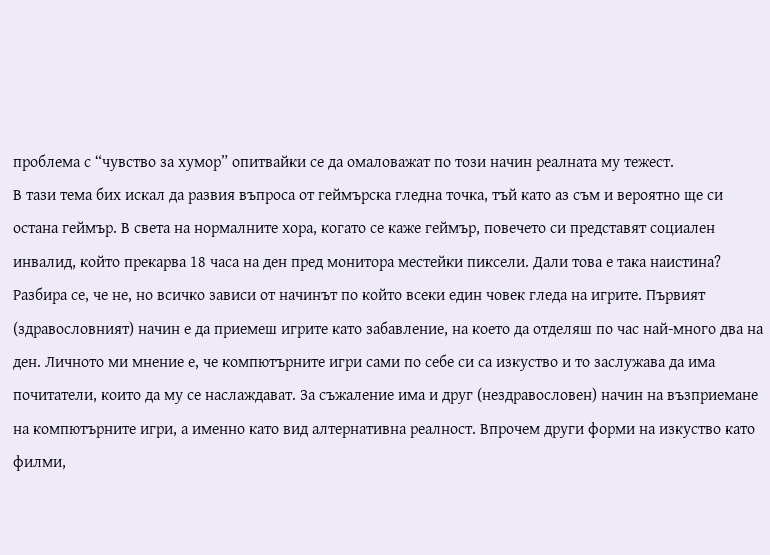проблема с “чувство за хумор” опитвайки се да омаловажат по този начин реалната му тежест.
В тази тема бих искал да развия въпроса от геймърска гледна точка, тъй като аз съм и вероятно ще си остана геймър. В света на нормалните хора, когато се каже геймър, повечето си представят социален инвалид, който прекарва 18 часа на ден пред монитора местейки пиксели. Дали това е така наистина? Разбира се, че не, но всичко зависи от начинът по който всеки един човек гледа на игрите. Първият (здравословният) начин е да приемеш игрите като забавление, на което да отделяш по час най-много два на ден. Личното ми мнение е, че компютърните игри сами по себе си са изкуство и то заслужава да има почитатели, които да му се наслаждават. За съжаление има и друг (нездравословен) начин на възприемане на компютърните игри, а именно като вид алтернативна реалност. Впрочем други форми на изкуство като филми,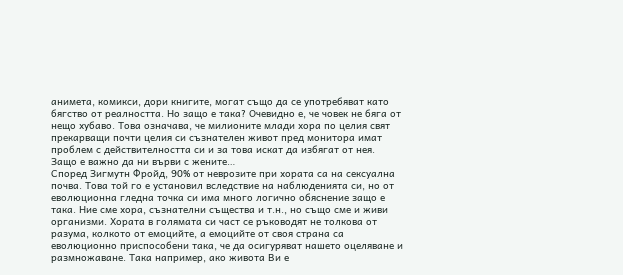анимета, комикси, дори книгите, могат също да се употребяват като бягство от реалността. Но защо е така? Очевидно е, че човек не бяга от нещо хубаво. Това означава, че милионите млади хора по целия свят прекарващи почти целия си съзнателен живот пред монитора имат проблем с действителността си и за това искат да избягат от нея.
Защо е важно да ни върви с жените…
Според Зигмутн Фройд, 90% от неврозите при хората са на сексуална почва. Това той го е установил вследствие на наблюденията си, но от еволюционна гледна точка си има много логично обяснение защо е така. Ние сме хора, съзнателни същества и т.н., но също сме и живи организми. Хората в голямата си част се ръководят не толкова от разума, колкото от емоцийте, а емоцийте от своя страна са еволюционно приспособени така, че да осигуряват нашето оцеляване и размножаване. Така например, ако живота Ви е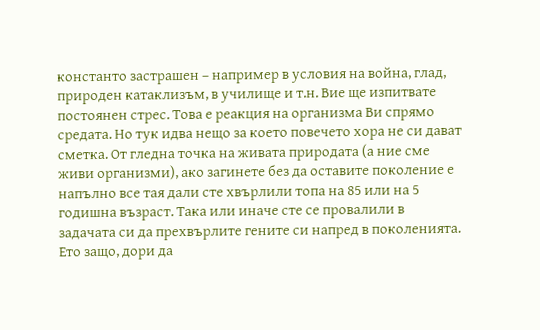константо застрашен – например в условия на война, глад, природен катаклизъм, в училище и т.н. Вие ще изпитвате постоянен стрес. Това е реакция на организма Ви спрямо средата. Но тук идва нещо за което повечето хора не си дават сметка. От гледна точка на живата природата (а ние сме живи организми), ако загинете без да оставите поколение е напълно все тая дали сте хвърлили топа на 85 или на 5 годишна възраст. Така или иначе сте се провалили в задачата си да прехвърлите гените си напред в поколенията. Ето защо, дори да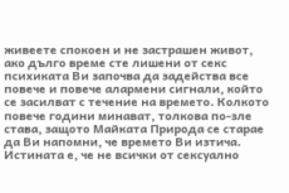живеете спокоен и не застрашен живот, ако дълго време сте лишени от секс психиката Ви започва да задейства все повече и повече алармени сигнали, който се засилват с течение на времето. Колкото повече години минават, толкова по-зле става, защото Майката Природа се старае да Ви напомни, че времето Ви изтича.
Истината е, че не всички от сексуално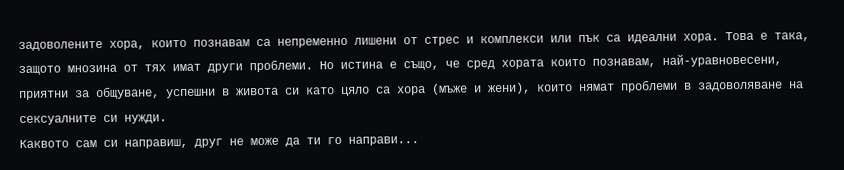задоволените хора, които познавам са непременно лишени от стрес и комплекси или пък са идеални хора. Това е така, защото мнозина от тях имат други проблеми. Но истина е също, че сред хората които познавам, най-уравновесени, приятни за общуване, успешни в живота си като цяло са хора (мъже и жени), които нямат проблеми в задоволяване на сексуалните си нужди.
Каквото сам си направиш, друг не може да ти го направи...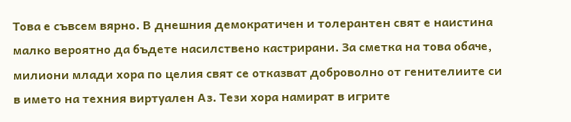Това е съвсем вярно. В днешния демократичен и толерантен свят е наистина малко вероятно да бъдете насилствено кастрирани. За сметка на това обаче, милиони млади хора по целия свят се отказват доброволно от генителиите си в името на техния виртуален Aз. Тези хора намират в игрите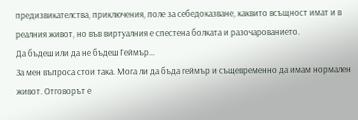предизвикателства, приключения, поле за себедоказване, каквито всъщност имат и в реалния живот, но във виртуалния е спестена болката и разочарованието.
Да бъдеш или да не бъдеш Геймър…
За мен въпроса стои така. Мога ли да бъда геймър и същевременно да имам нормален живот. Отговорът е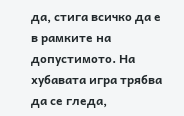да, стига всичко да е в рамките на допустимото. На хубавата игра трябва да се гледа,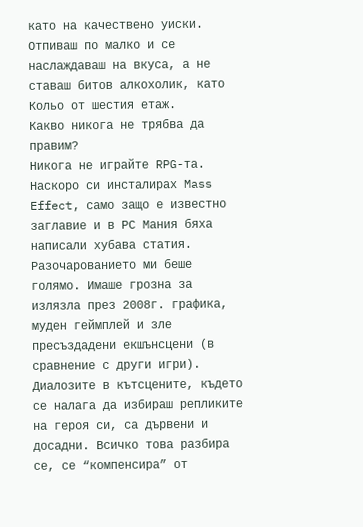като на качествено уиски. Отпиваш по малко и се наслаждаваш на вкуса, а не ставаш битов алкохолик, като Кольо от шестия етаж.
Какво никога не трябва да правим?
Никога не играйте RPG-та.
Наскоро си инсталирах Mass Effect, само защо е известно заглавие и в РС Мания бяха написали хубава статия. Разочарованието ми беше голямо. Имаше грозна за излязла през 2008г. графика, муден геймплей и зле пресъздадени екшънсцени (в сравнение с други игри). Диалозите в кътсцените, където се налага да избираш репликите на героя си, са дървени и досадни. Всичко това разбира се, се “компенсира” от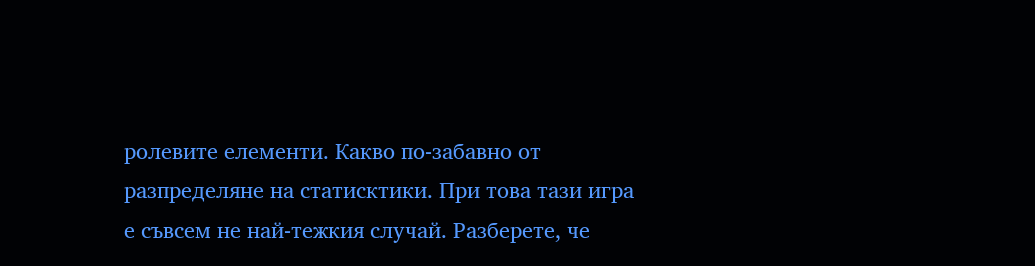ролевите елементи. Какво по-забавно от разпределяне на статисктики. При това тази игра е съвсем не най-тежкия случай. Разберете, че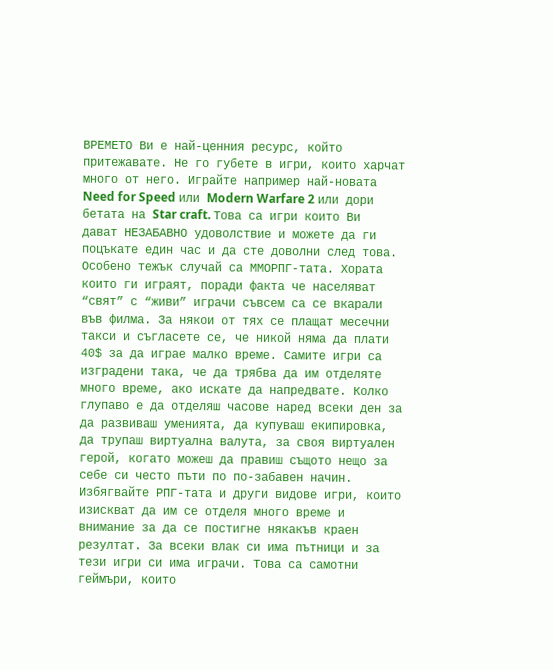ВРЕМЕТО Ви е най-ценния ресурс, който притежавате. Не го губете в игри, които харчат много от него. Играйте например най-новата Need for Speed или Modern Warfare 2 или дори бетата на Star craft. Това са игри които Ви дават НЕЗАБАВНO удоволствие и можете да ги поцъкате един час и да сте доволни след това.
Особено тежък случай са ММОРПГ-тата. Хората които ги играят, поради факта че населяват “свят” с “живи” играчи съвсем са се вкарали във филма. За някои от тях се плащат месечни такси и съгласете се, че никой няма да плати 40$ за да играе малко време. Самите игри са изградени така, че да трябва да им отделяте много време, ако искате да напредвате. Колко глупаво е да отделяш часове наред всеки ден за да развиваш уменията, да купуваш екипировка, да трупаш виртуална валута, за своя виртуален герой, когато можеш да правиш същото нещо за себе си често пъти по по-забавен начин. Избягвайте РПГ-тата и други видове игри, които изискват да им се отделя много време и внимание за да се постигне някакъв краен резултат. За всеки влак си има пътници и за тези игри си има играчи. Това са самотни геймъри, които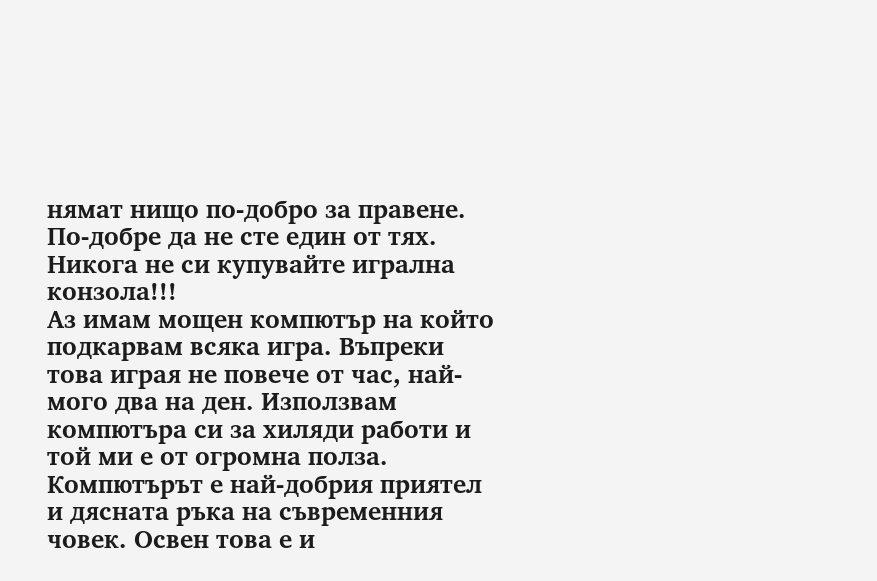нямат нищо по-добро за правене. По-добре да не сте един от тях.
Никога не си купувайте игрална конзола!!!
Аз имам мощен компютър на който подкарвам всяка игра. Въпреки това играя не повече от час, най-мого два на ден. Използвам компютъра си за хиляди работи и той ми е от огромна полза. Компютърът е най-добрия приятел и дясната ръка на съвременния човек. Освен това е и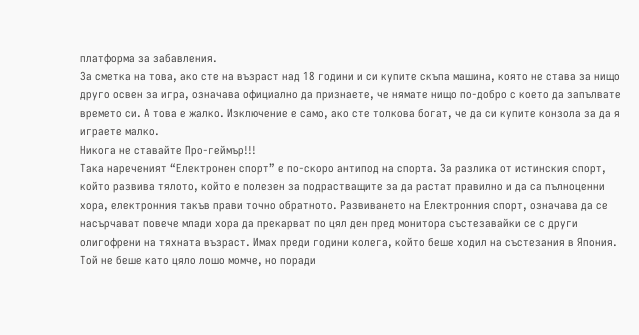платформа за забавления.
За сметка на това, ако сте на възраст над 18 години и си купите скъпа машина, която не става за нищо друго освен за игра, означава официално да признаете, че нямате нищо по-добро с което да запълвате времето си. А това е жалко. Изключение е само, ако сте толкова богат, че да си купите конзола за да я играете малко.
Никога не ставайте Про-геймър!!!
Taка нареченият “Електронен спорт” е по-скоро антипод на спорта. За разлика от истинския спорт, който развива тялото, който е полезен за подрастващите за да растат правилно и да са пълноценни хора, електронния такъв прави точно обратното. Развиването на Електронния спорт, означава да се насърчават повече млади хора да прекарват по цял ден пред монитора състезавайки се с други олигофрени на тяхната възраст. Имах преди години колега, който беше ходил на състезания в Япония. Той не беше като цяло лошо момче, но поради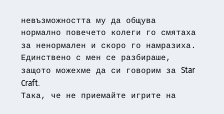невъзможността му да общува нормално повечето колеги го смятаха за ненормален и скоро го намразиха. Единствено с мен се разбираше, защото можехме да си говорим за Star Craft.
Taка, че не приемайте игрите на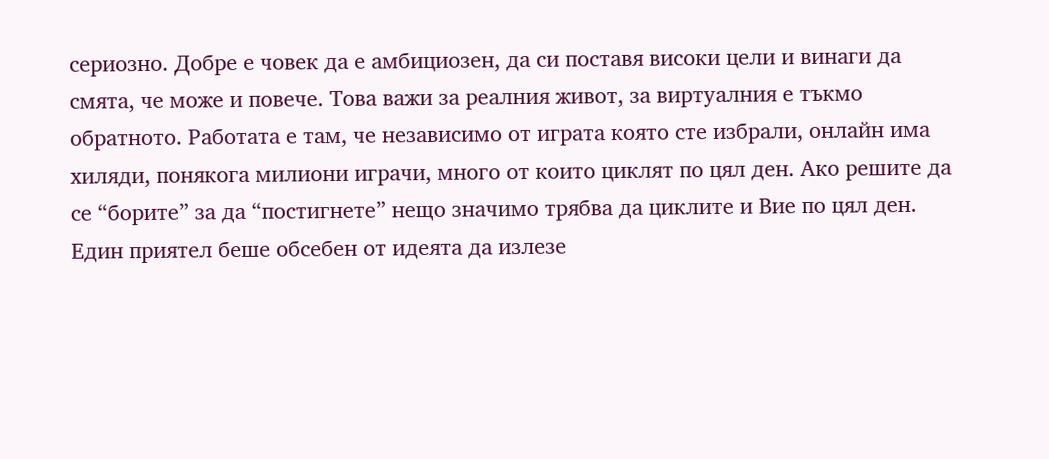сериозно. Добре е човек да е амбициозен, да си поставя високи цели и винаги да смята, че може и повече. Това важи за реалния живот, за виртуалния е тъкмо обратното. Работата е там, че независимо от играта която сте избрали, онлайн има хиляди, понякога милиони играчи, много от които циклят по цял ден. Ако решите да се “борите” за да “постигнете” нещо значимо трябва да циклите и Вие по цял ден. Един приятел беше обсебен от идеята да излезе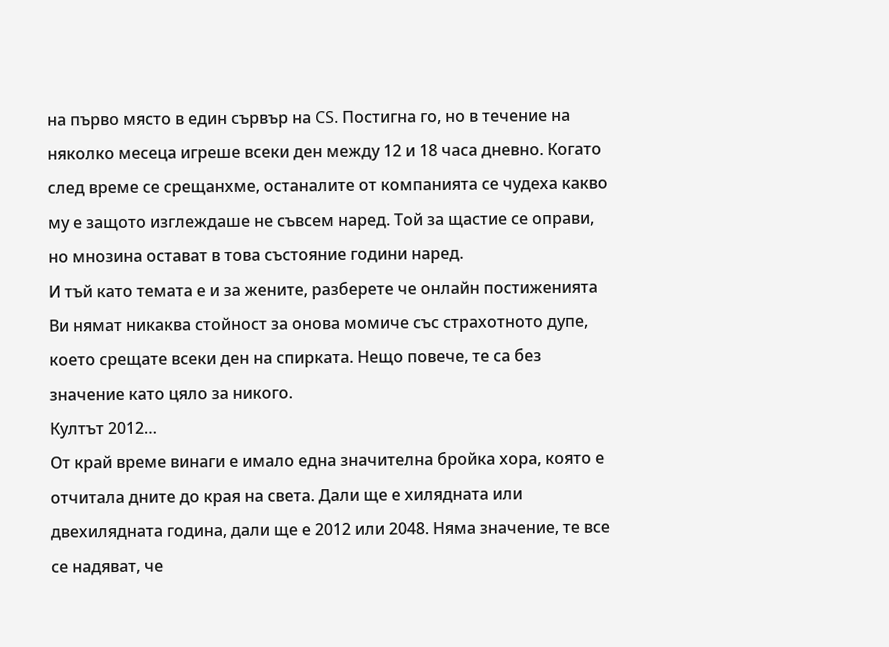на първо място в един сървър на CS. Постигна го, но в течение на няколко месеца игреше всеки ден между 12 и 18 часа дневно. Когато след време се срещанхме, останалите от компанията се чудеха какво му е защото изглеждаше не съвсем наред. Той за щастие се оправи, но мнозина остават в това състояние години наред.
И тъй като темата е и за жените, разберете че онлайн постиженията Ви нямат никаква стойност за онова момиче със страхотното дупе, което срещате всеки ден на спирката. Нещо повече, те са без значение като цяло за никого.
Култът 2012…
От край време винаги е имало една значителна бройка хора, която е отчитала дните до края на света. Дали ще е хилядната или двехилядната година, дали ще е 2012 или 2048. Няма значение, те все се надяват, че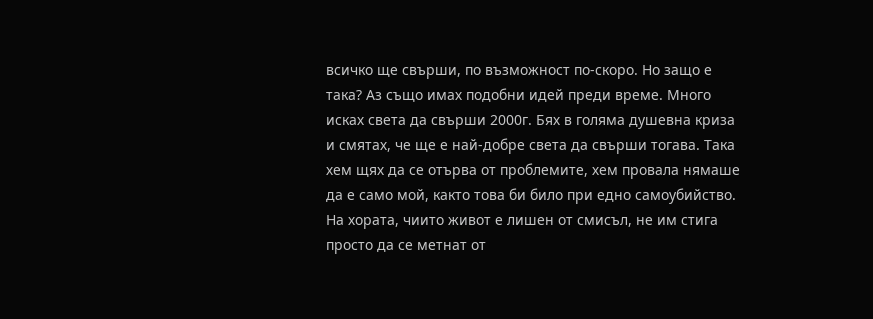всичко ще свърши, по възможност по-скоро. Но защо е така? Аз също имах подобни идей преди време. Много исках света да свърши 2000г. Бях в голяма душевна криза и смятах, че ще е най-добре света да свърши тогава. Така хем щях да се отърва от проблемите, хем провала нямаше да е само мой, както това би било при едно самоубийство. На хората, чиито живот е лишен от смисъл, не им стига просто да се метнат от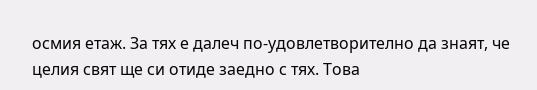осмия етаж. За тях е далеч по-удовлетворително да знаят, че целия свят ще си отиде заедно с тях. Това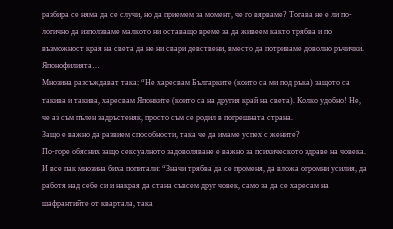разбира се няма да се случи, но да приемем за момент, че го вярваме? Тогава не е ли по-логично да използваме малкото ни оставащо време за да живеем както трябва и по възможност края на света да не ни свари девствени, вместо да потриваме доволно ръчички.
Японофилията…
Мнозина разсъждават така: “Не харесвам Българките (които са ми под ръка) защото са такива и такива, харесвам Японките (които са на другия край на света). Колко удобно! Не, че аз съм пълен задръстеняк, просто съм се родил в погрешната страна.
Защо е важно да развием способности, така че да имаме успех с жените?
По-горе обясних защо сексуалното задоволяване е важно за психическото здраве на човека. И все пак мнозина биха попитали: “Значи трябва да се променя, да вложа огромни усилия, да работя над себе си и накрая да стана съвсем друг човек, само за да се харесам на шафрантийте от квартала, така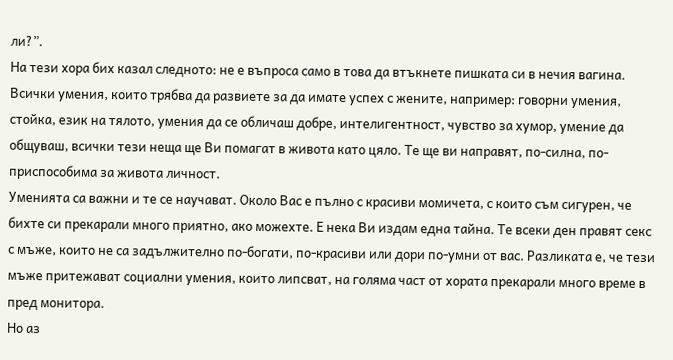ли?”.
На тези хора бих казал следното: не е въпроса само в това да втъкнете пишката си в нечия вагина. Всички умения, които трябва да развиете за да имате успех с жените, например: говорни умения, стойка, език на тялото, умения да се обличаш добре, интелигентност, чувство за хумор, умение да общуваш, всички тези неща ще Ви помагат в живота като цяло. Те ще ви направят, по-силна, по-приспособима за живота личност.
Уменията са важни и те се научават. Около Вас е пълно с красиви момичета, с които съм сигурен, че бихте си прекарали много приятно, ако можехте. Е нека Ви издам една тайна. Те всеки ден правят секс с мъже, които не са задължително по-богати, по-красиви или дори по-умни от вас. Разликата е, че тези мъже притежават социални умения, които липсват, на голяма част от хората прекарали много време в пред монитора.
Но аз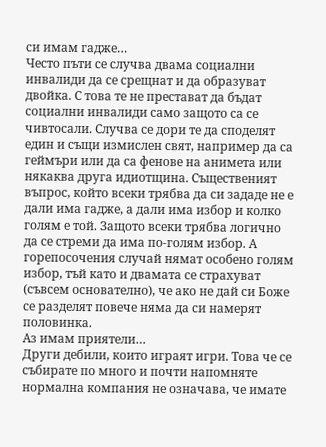си имам гадже…
Често пъти се случва двама социални инвалиди да се срещнат и да образуват двойка. С това те не престават да бъдат социални инвалиди само защото са се чивтосали. Случва се дори те да споделят един и същи измислен свят, например да са геймъри или да са фенове на анимета или някаква друга идиотщина. Същественият въпрос, който всеки трябва да си зададе не е дали има гадже, а дали има избор и колко голям е той. Защото всеки трябва логично да се стреми да има по-голям избор. А горепосочения случай нямат особено голям избор, тъй като и двамата се страхуват (съвсем основателно), че ако не дай си Боже се разделят повече няма да си намерят половинка.
Аз имам приятели…
Други дебили, които играят игри. Това че се събирате по много и почти напомняте нормална компания не означава, че имате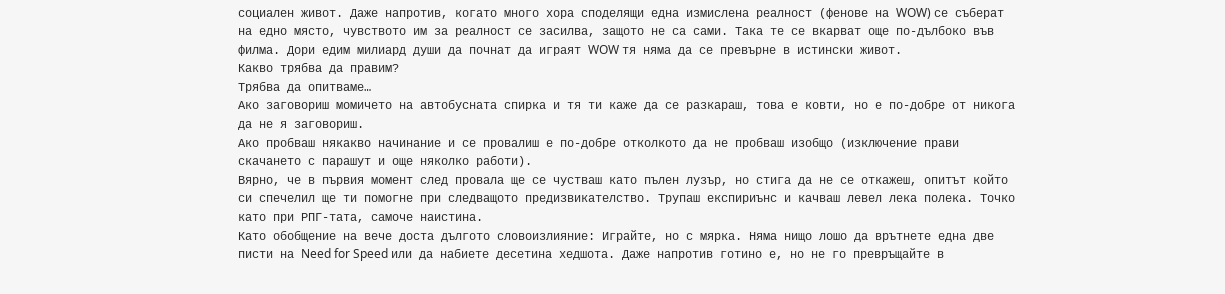социален живот. Даже напротив, когато много хора споделящи една измислена реалност (фенове на WOW) се съберат на едно място, чувството им за реалност се засилва, защото не са сами. Така те се вкарват още по-дълбоко във филма. Дори едим милиард души да почнат да играят WOW тя няма да се превърне в истински живот.
Какво трябва да правим?
Трябва да опитваме…
Ако заговориш момичето на автобусната спирка и тя ти каже да се разкараш, това е ковти, но е по-добре от никога да не я заговориш.
Ако пробваш някакво начинание и се провалиш е по-добре отколкото да не пробваш изобщо (изключение прави скачането с парашут и още няколко работи).
Вярно, че в първия момент след провала ще се чустваш като пълен лузър, но стига да не се откажеш, опитът който си спечелил ще ти помогне при следващото предизвикателство. Трупаш експириънс и качваш левел лека полека. Точко като при РПГ-тата, самоче наистина.
Като обобщение на вече доста дългото словоизлияние: Играйте, но с мярка. Няма нищо лошо да врътнете една две писти на Need for Speed или да набиете десетина хедшота. Даже напротив готино е, но не го превръщайте в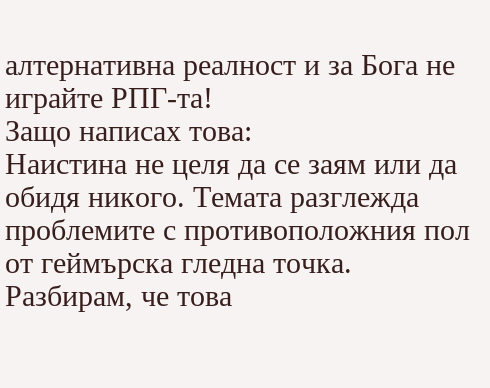алтернативна реалност и за Бога не играйте РПГ-та!
Защо написах това:
Наистина не целя да се заям или да обидя никого. Темата разглежда проблемите с противоположния пол от геймърска гледна точка. Разбирам, че това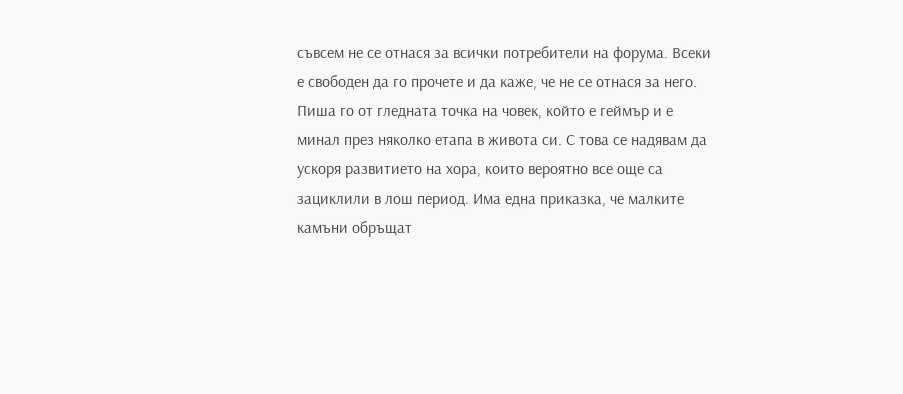съвсем не се отнася за всички потребители на форума. Всеки е свободен да го прочете и да каже, че не се отнася за него.
Пиша го от гледната точка на човек, който е геймър и е минал през няколко етапа в живота си. С това се надявам да ускоря развитието на хора, които вероятно все още са зациклили в лош период. Има една приказка, че малките камъни обръщат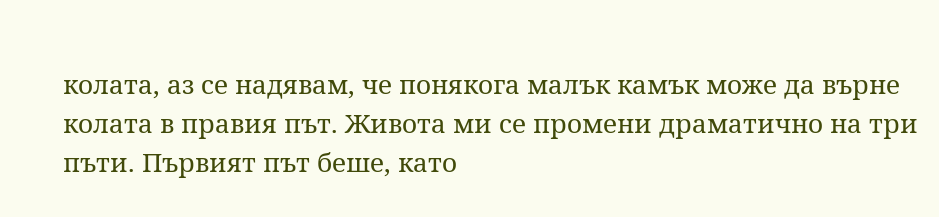колата, аз се надявам, че понякога малък камък може да върне колата в правия път. Живота ми се промени драматично на три пъти. Първият път беше, като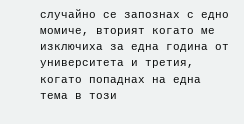случайно се запознах с едно момиче, вторият когато ме изключиха за една година от университета и третия, когато попаднах на една тема в този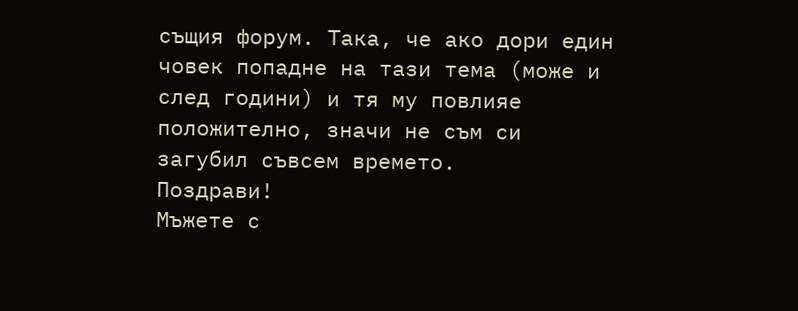същия форум. Така, че ако дори един човек попадне на тази тема (може и след години) и тя му повлияе положително, значи не съм си загубил съвсем времето.
Поздрави!
Мъжете с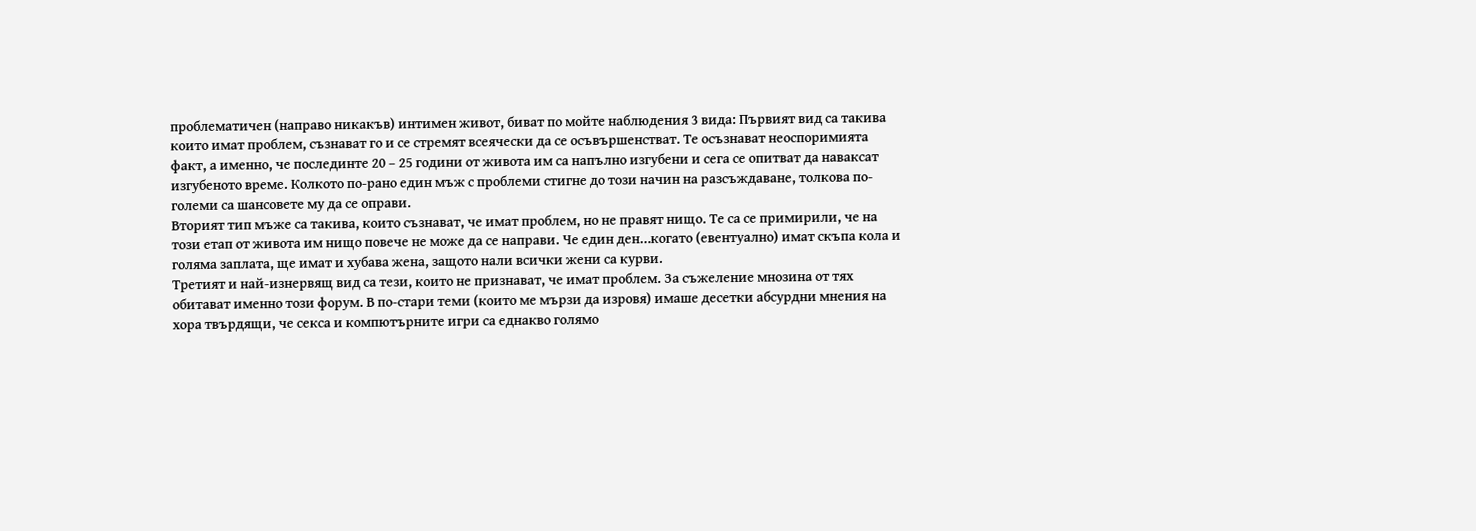проблематичен (направо никакъв) интимен живот, биват по мойте наблюдения 3 вида: Първият вид са такива които имат проблем, съзнават го и се стремят всеячески да се осъвършенстват. Те осъзнават неоспоримията факт, а именно, че послединте 20 – 25 години от живота им са напълно изгубени и сега се опитват да наваксат изгубеното време. Колкото по-рано един мъж с проблеми стигне до този начин на разсъждаване, толкова по-големи са шансовете му да се оправи.
Вторият тип мъже са такива, които съзнават, че имат проблем, но не правят нищо. Те са се примирили, че на този етап от живота им нищо повече не може да се направи. Че един ден…когато (евентуално) имат скъпа кола и голяма заплата, ще имат и хубава жена, защото нали всички жени са курви.
Третият и най-изнервящ вид са тези, които не признават, че имат проблем. За съжеление мнозина от тях обитават именно този форум. В по-стари теми (които ме мързи да изровя) имаше десетки абсурдни мнения на хора твърдящи, че секса и компютърните игри са еднакво голямо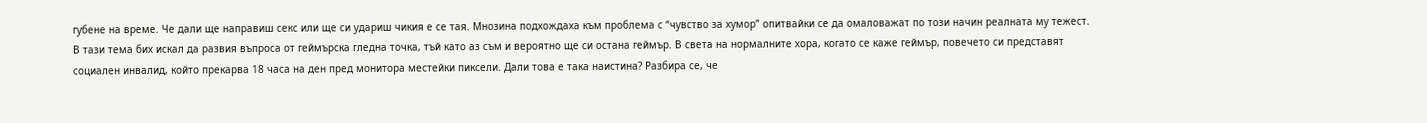губене на време. Че дали ще направиш секс или ще си удариш чикия е се тая. Мнозина подхождаха към проблема с “чувство за хумор” опитвайки се да омаловажат по този начин реалната му тежест.
В тази тема бих искал да развия въпроса от геймърска гледна точка, тъй като аз съм и вероятно ще си остана геймър. В света на нормалните хора, когато се каже геймър, повечето си представят социален инвалид, който прекарва 18 часа на ден пред монитора местейки пиксели. Дали това е така наистина? Разбира се, че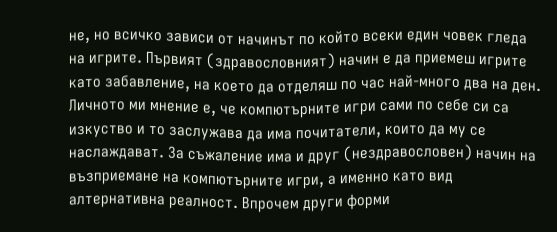не, но всичко зависи от начинът по който всеки един човек гледа на игрите. Първият (здравословният) начин е да приемеш игрите като забавление, на което да отделяш по час най-много два на ден. Личното ми мнение е, че компютърните игри сами по себе си са изкуство и то заслужава да има почитатели, които да му се наслаждават. За съжаление има и друг (нездравословен) начин на възприемане на компютърните игри, а именно като вид алтернативна реалност. Впрочем други форми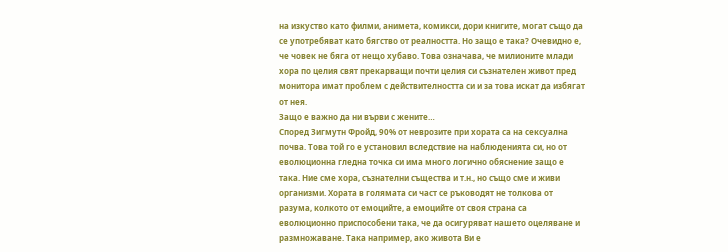на изкуство като филми, анимета, комикси, дори книгите, могат също да се употребяват като бягство от реалността. Но защо е така? Очевидно е, че човек не бяга от нещо хубаво. Това означава, че милионите млади хора по целия свят прекарващи почти целия си съзнателен живот пред монитора имат проблем с действителността си и за това искат да избягат от нея.
Защо е важно да ни върви с жените…
Според Зигмутн Фройд, 90% от неврозите при хората са на сексуална почва. Това той го е установил вследствие на наблюденията си, но от еволюционна гледна точка си има много логично обяснение защо е така. Ние сме хора, съзнателни същества и т.н., но също сме и живи организми. Хората в голямата си част се ръководят не толкова от разума, колкото от емоцийте, а емоцийте от своя страна са еволюционно приспособени така, че да осигуряват нашето оцеляване и размножаване. Така например, ако живота Ви е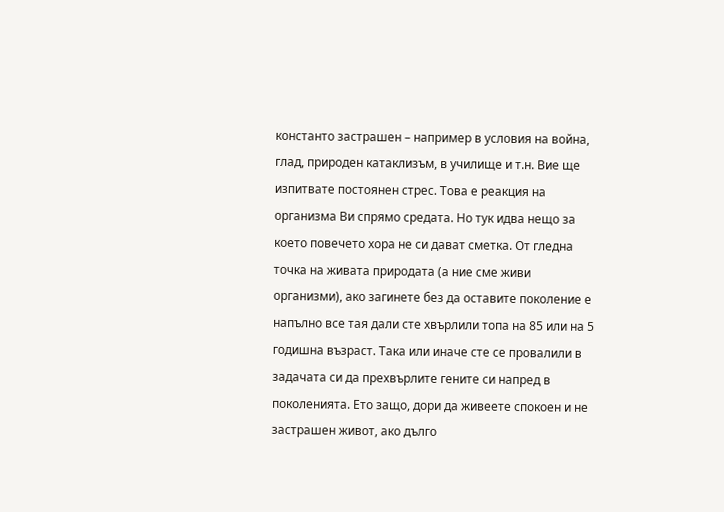константо застрашен – например в условия на война, глад, природен катаклизъм, в училище и т.н. Вие ще изпитвате постоянен стрес. Това е реакция на организма Ви спрямо средата. Но тук идва нещо за което повечето хора не си дават сметка. От гледна точка на живата природата (а ние сме живи организми), ако загинете без да оставите поколение е напълно все тая дали сте хвърлили топа на 85 или на 5 годишна възраст. Така или иначе сте се провалили в задачата си да прехвърлите гените си напред в поколенията. Ето защо, дори да живеете спокоен и не застрашен живот, ако дълго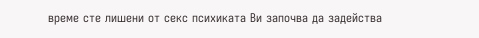време сте лишени от секс психиката Ви започва да задейства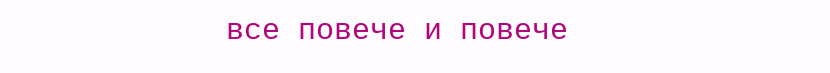все повече и повече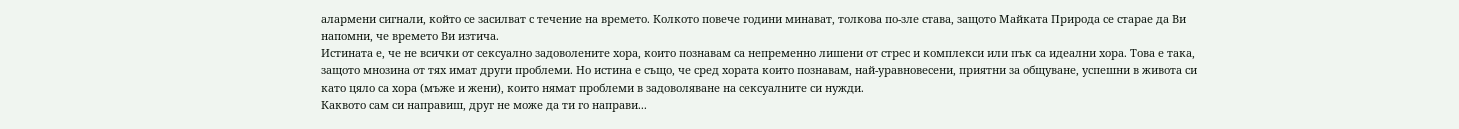алармени сигнали, който се засилват с течение на времето. Колкото повече години минават, толкова по-зле става, защото Майката Природа се старае да Ви напомни, че времето Ви изтича.
Истината е, че не всички от сексуално задоволените хора, които познавам са непременно лишени от стрес и комплекси или пък са идеални хора. Това е така, защото мнозина от тях имат други проблеми. Но истина е също, че сред хората които познавам, най-уравновесени, приятни за общуване, успешни в живота си като цяло са хора (мъже и жени), които нямат проблеми в задоволяване на сексуалните си нужди.
Каквото сам си направиш, друг не може да ти го направи...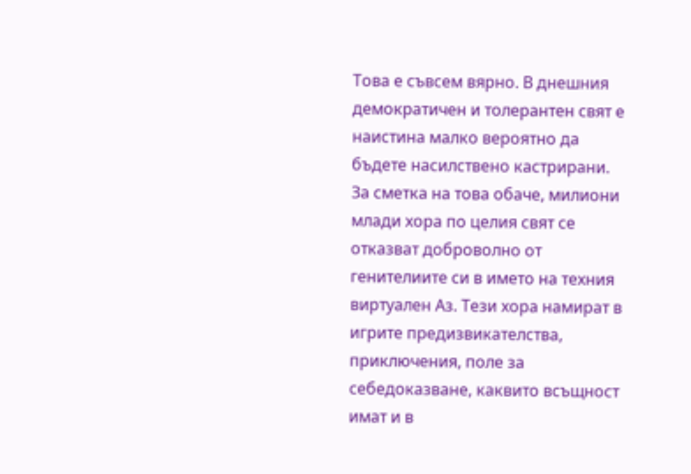Това е съвсем вярно. В днешния демократичен и толерантен свят е наистина малко вероятно да бъдете насилствено кастрирани. За сметка на това обаче, милиони млади хора по целия свят се отказват доброволно от генителиите си в името на техния виртуален Aз. Тези хора намират в игрите предизвикателства, приключения, поле за себедоказване, каквито всъщност имат и в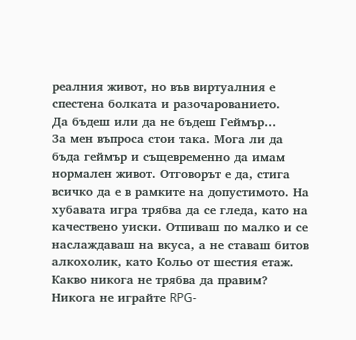реалния живот, но във виртуалния е спестена болката и разочарованието.
Да бъдеш или да не бъдеш Геймър…
За мен въпроса стои така. Мога ли да бъда геймър и същевременно да имам нормален живот. Отговорът е да, стига всичко да е в рамките на допустимото. На хубавата игра трябва да се гледа, като на качествено уиски. Отпиваш по малко и се наслаждаваш на вкуса, а не ставаш битов алкохолик, като Кольо от шестия етаж.
Какво никога не трябва да правим?
Никога не играйте RPG-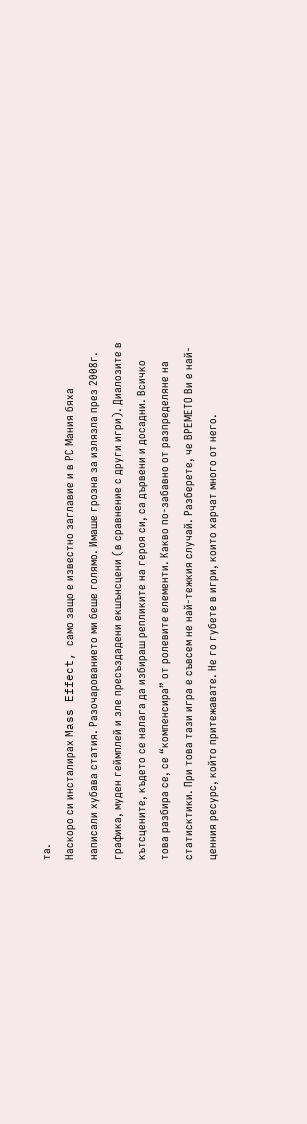та.
Наскоро си инсталирах Mass Effect, само защо е известно заглавие и в РС Мания бяха написали хубава статия. Разочарованието ми беше голямо. Имаше грозна за излязла през 2008г. графика, муден геймплей и зле пресъздадени екшънсцени (в сравнение с други игри). Диалозите в кътсцените, където се налага да избираш репликите на героя си, са дървени и досадни. Всичко това разбира се, се “компенсира” от ролевите елементи. Какво по-забавно от разпределяне на статисктики. При това тази игра е съвсем не най-тежкия случай. Разберете, че ВРЕМЕТО Ви е най-ценния ресурс, който притежавате. Не го губете в игри, които харчат много от него.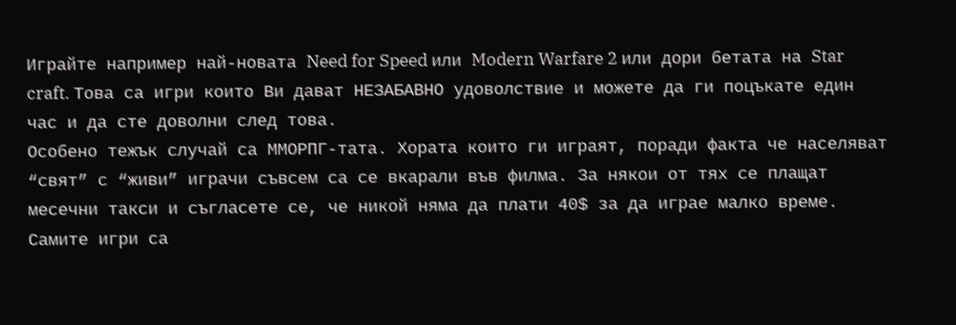Играйте например най-новата Need for Speed или Modern Warfare 2 или дори бетата на Star craft. Това са игри които Ви дават НЕЗАБАВНO удоволствие и можете да ги поцъкате един час и да сте доволни след това.
Особено тежък случай са ММОРПГ-тата. Хората които ги играят, поради факта че населяват “свят” с “живи” играчи съвсем са се вкарали във филма. За някои от тях се плащат месечни такси и съгласете се, че никой няма да плати 40$ за да играе малко време. Самите игри са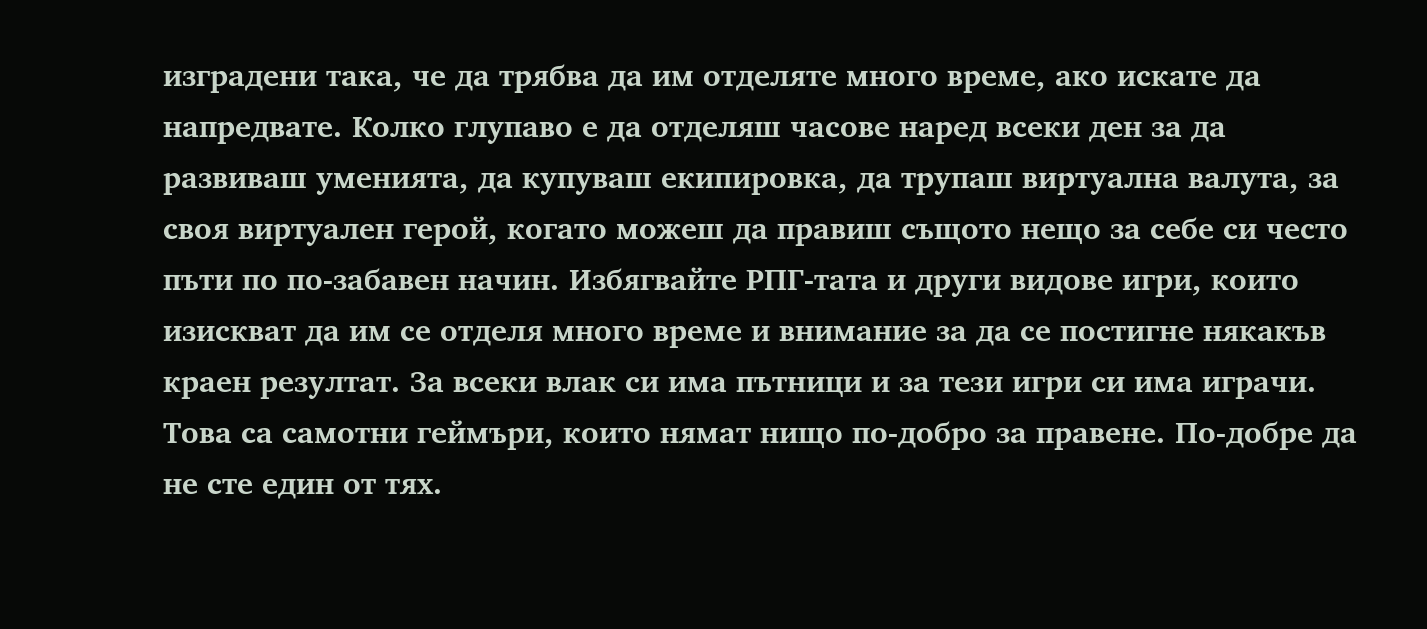изградени така, че да трябва да им отделяте много време, ако искате да напредвате. Колко глупаво е да отделяш часове наред всеки ден за да развиваш уменията, да купуваш екипировка, да трупаш виртуална валута, за своя виртуален герой, когато можеш да правиш същото нещо за себе си често пъти по по-забавен начин. Избягвайте РПГ-тата и други видове игри, които изискват да им се отделя много време и внимание за да се постигне някакъв краен резултат. За всеки влак си има пътници и за тези игри си има играчи. Това са самотни геймъри, които нямат нищо по-добро за правене. По-добре да не сте един от тях.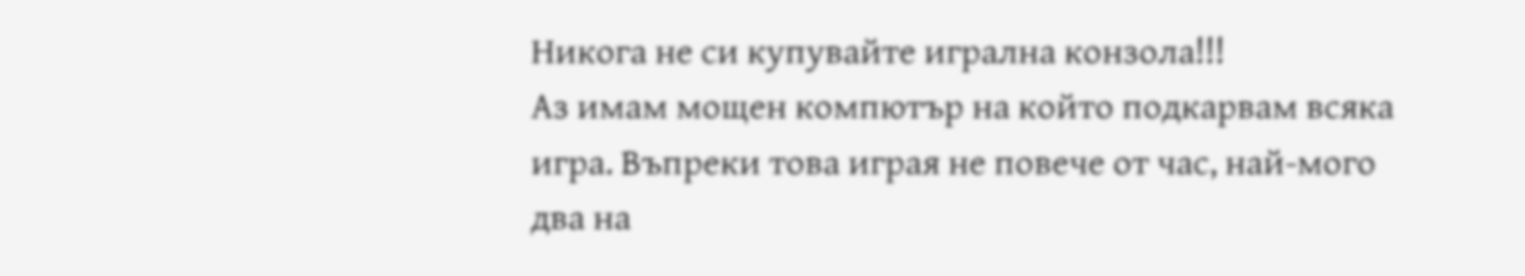Никога не си купувайте игрална конзола!!!
Аз имам мощен компютър на който подкарвам всяка игра. Въпреки това играя не повече от час, най-мого два на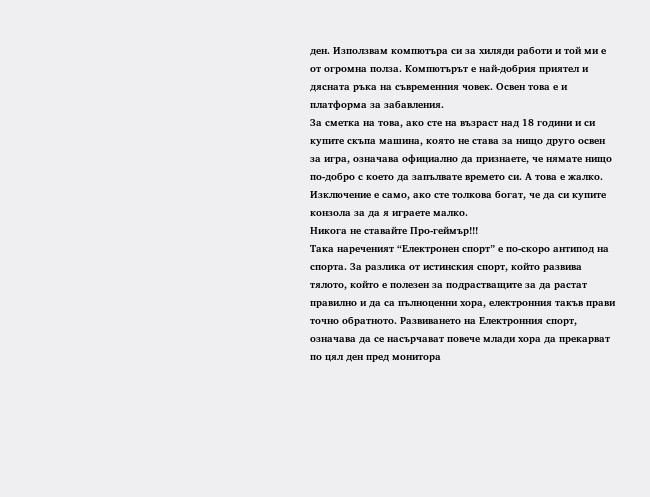ден. Използвам компютъра си за хиляди работи и той ми е от огромна полза. Компютърът е най-добрия приятел и дясната ръка на съвременния човек. Освен това е и платформа за забавления.
За сметка на това, ако сте на възраст над 18 години и си купите скъпа машина, която не става за нищо друго освен за игра, означава официално да признаете, че нямате нищо по-добро с което да запълвате времето си. А това е жалко. Изключение е само, ако сте толкова богат, че да си купите конзола за да я играете малко.
Никога не ставайте Про-геймър!!!
Taка нареченият “Електронен спорт” е по-скоро антипод на спорта. За разлика от истинския спорт, който развива тялото, който е полезен за подрастващите за да растат правилно и да са пълноценни хора, електронния такъв прави точно обратното. Развиването на Електронния спорт, означава да се насърчават повече млади хора да прекарват по цял ден пред монитора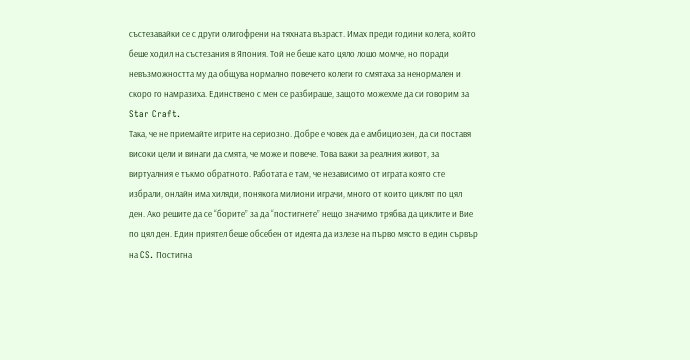състезавайки се с други олигофрени на тяхната възраст. Имах преди години колега, който беше ходил на състезания в Япония. Той не беше като цяло лошо момче, но поради невъзможността му да общува нормално повечето колеги го смятаха за ненормален и скоро го намразиха. Единствено с мен се разбираше, защото можехме да си говорим за Star Craft.
Taка, че не приемайте игрите на сериозно. Добре е човек да е амбициозен, да си поставя високи цели и винаги да смята, че може и повече. Това важи за реалния живот, за виртуалния е тъкмо обратното. Работата е там, че независимо от играта която сте избрали, онлайн има хиляди, понякога милиони играчи, много от които циклят по цял ден. Ако решите да се “борите” за да “постигнете” нещо значимо трябва да циклите и Вие по цял ден. Един приятел беше обсебен от идеята да излезе на първо място в един сървър на CS. Постигна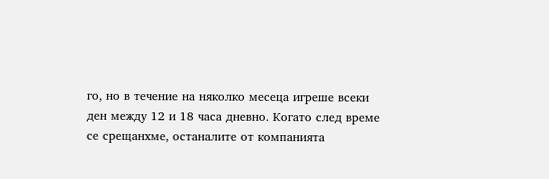го, но в течение на няколко месеца игреше всеки ден между 12 и 18 часа дневно. Когато след време се срещанхме, останалите от компанията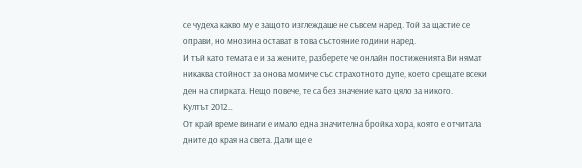се чудеха какво му е защото изглеждаше не съвсем наред. Той за щастие се оправи, но мнозина остават в това състояние години наред.
И тъй като темата е и за жените, разберете че онлайн постиженията Ви нямат никаква стойност за онова момиче със страхотното дупе, което срещате всеки ден на спирката. Нещо повече, те са без значение като цяло за никого.
Култът 2012…
От край време винаги е имало една значителна бройка хора, която е отчитала дните до края на света. Дали ще е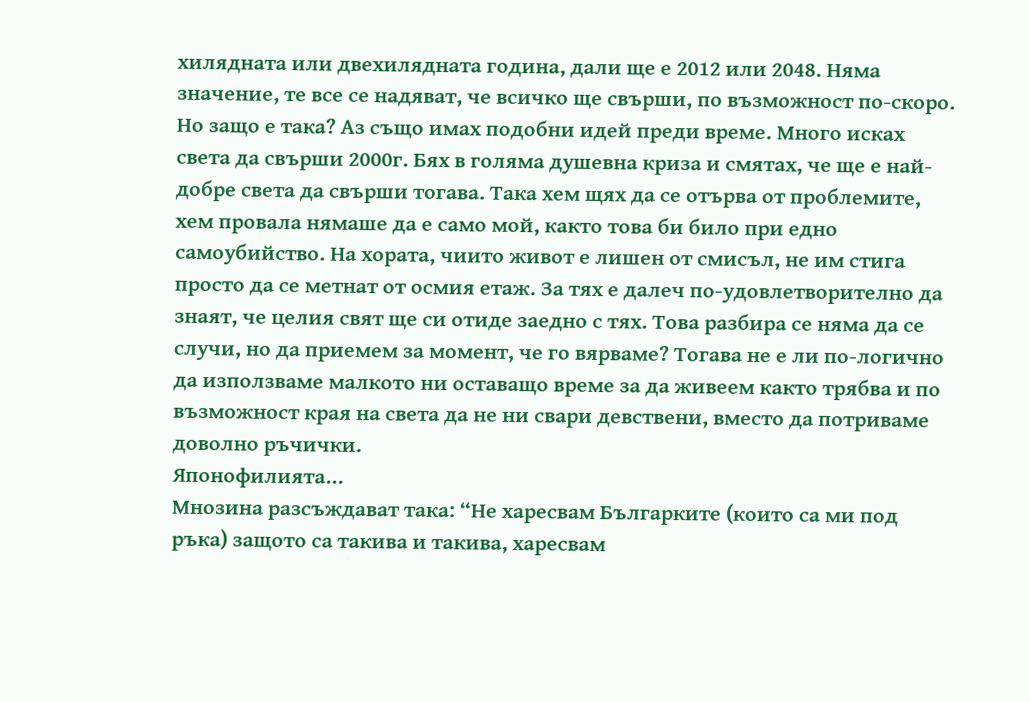хилядната или двехилядната година, дали ще е 2012 или 2048. Няма значение, те все се надяват, че всичко ще свърши, по възможност по-скоро. Но защо е така? Аз също имах подобни идей преди време. Много исках света да свърши 2000г. Бях в голяма душевна криза и смятах, че ще е най-добре света да свърши тогава. Така хем щях да се отърва от проблемите, хем провала нямаше да е само мой, както това би било при едно самоубийство. На хората, чиито живот е лишен от смисъл, не им стига просто да се метнат от осмия етаж. За тях е далеч по-удовлетворително да знаят, че целия свят ще си отиде заедно с тях. Това разбира се няма да се случи, но да приемем за момент, че го вярваме? Тогава не е ли по-логично да използваме малкото ни оставащо време за да живеем както трябва и по възможност края на света да не ни свари девствени, вместо да потриваме доволно ръчички.
Японофилията…
Мнозина разсъждават така: “Не харесвам Българките (които са ми под ръка) защото са такива и такива, харесвам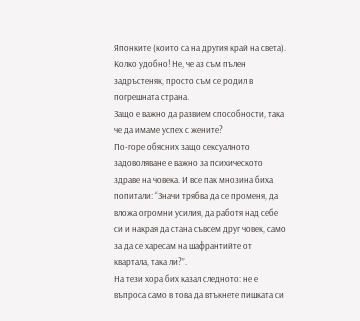Японките (които са на другия край на света). Колко удобно! Не, че аз съм пълен задръстеняк, просто съм се родил в погрешната страна.
Защо е важно да развием способности, така че да имаме успех с жените?
По-горе обясних защо сексуалното задоволяване е важно за психическото здраве на човека. И все пак мнозина биха попитали: “Значи трябва да се променя, да вложа огромни усилия, да работя над себе си и накрая да стана съвсем друг човек, само за да се харесам на шафрантийте от квартала, така ли?”.
На тези хора бих казал следното: не е въпроса само в това да втъкнете пишката си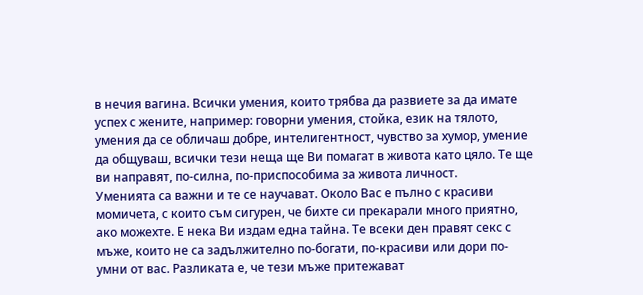в нечия вагина. Всички умения, които трябва да развиете за да имате успех с жените, например: говорни умения, стойка, език на тялото, умения да се обличаш добре, интелигентност, чувство за хумор, умение да общуваш, всички тези неща ще Ви помагат в живота като цяло. Те ще ви направят, по-силна, по-приспособима за живота личност.
Уменията са важни и те се научават. Около Вас е пълно с красиви момичета, с които съм сигурен, че бихте си прекарали много приятно, ако можехте. Е нека Ви издам една тайна. Те всеки ден правят секс с мъже, които не са задължително по-богати, по-красиви или дори по-умни от вас. Разликата е, че тези мъже притежават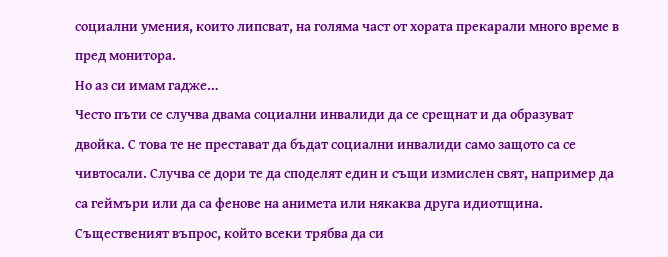социални умения, които липсват, на голяма част от хората прекарали много време в пред монитора.
Но аз си имам гадже…
Често пъти се случва двама социални инвалиди да се срещнат и да образуват двойка. С това те не престават да бъдат социални инвалиди само защото са се чивтосали. Случва се дори те да споделят един и същи измислен свят, например да са геймъри или да са фенове на анимета или някаква друга идиотщина. Същественият въпрос, който всеки трябва да си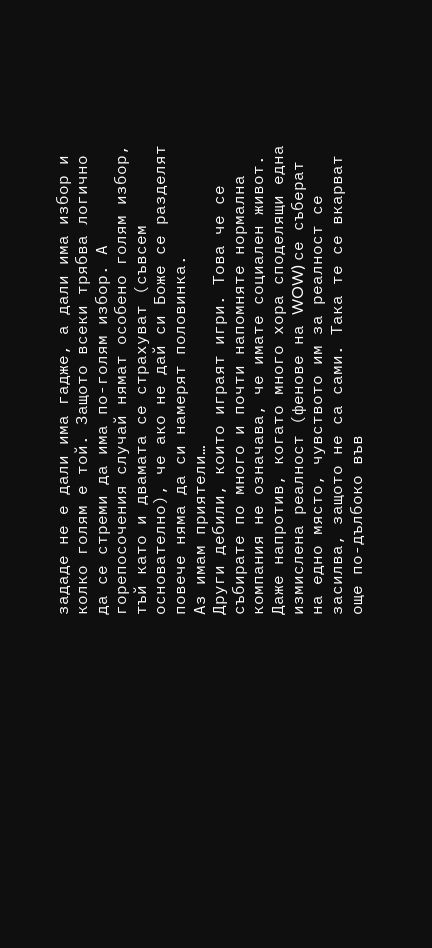зададе не е дали има гадже, а дали има избор и колко голям е той. Защото всеки трябва логично да се стреми да има по-голям избор. А горепосочения случай нямат особено голям избор, тъй като и двамата се страхуват (съвсем основателно), че ако не дай си Боже се разделят повече няма да си намерят половинка.
Аз имам приятели…
Други дебили, които играят игри. Това че се събирате по много и почти напомняте нормална компания не означава, че имате социален живот. Даже напротив, когато много хора споделящи една измислена реалност (фенове на WOW) се съберат на едно място, чувството им за реалност се засилва, защото не са сами. Така те се вкарват още по-дълбоко във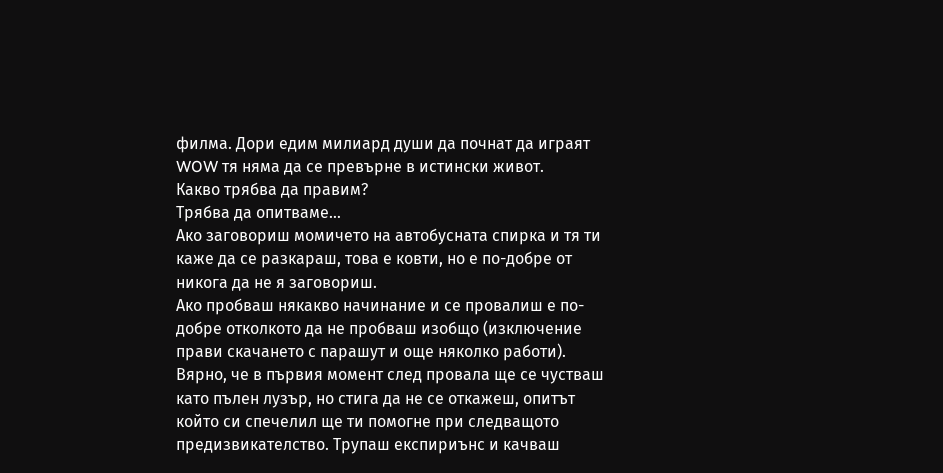филма. Дори едим милиард души да почнат да играят WOW тя няма да се превърне в истински живот.
Какво трябва да правим?
Трябва да опитваме…
Ако заговориш момичето на автобусната спирка и тя ти каже да се разкараш, това е ковти, но е по-добре от никога да не я заговориш.
Ако пробваш някакво начинание и се провалиш е по-добре отколкото да не пробваш изобщо (изключение прави скачането с парашут и още няколко работи).
Вярно, че в първия момент след провала ще се чустваш като пълен лузър, но стига да не се откажеш, опитът който си спечелил ще ти помогне при следващото предизвикателство. Трупаш експириънс и качваш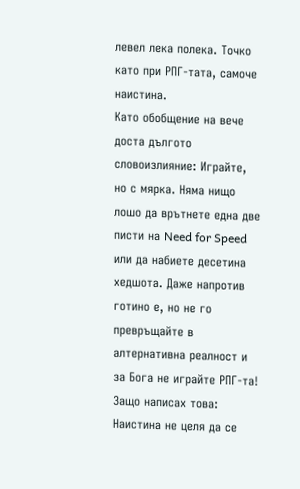левел лека полека. Точко като при РПГ-тата, самоче наистина.
Като обобщение на вече доста дългото словоизлияние: Играйте, но с мярка. Няма нищо лошо да врътнете една две писти на Need for Speed или да набиете десетина хедшота. Даже напротив готино е, но не го превръщайте в алтернативна реалност и за Бога не играйте РПГ-та!
Защо написах това:
Наистина не целя да се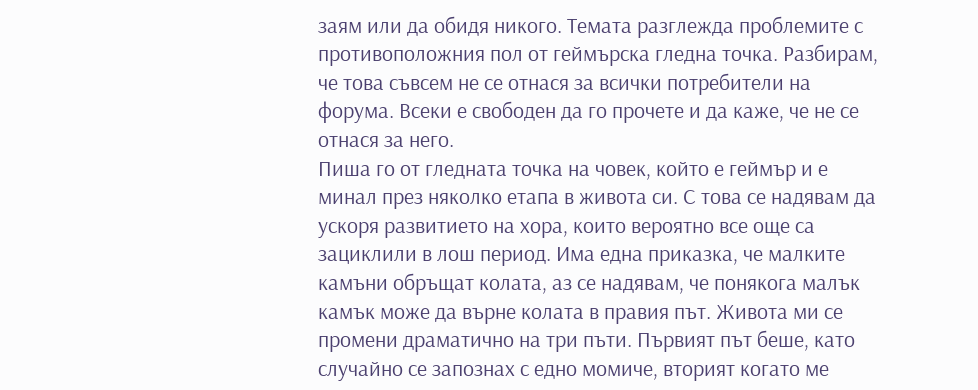заям или да обидя никого. Темата разглежда проблемите с противоположния пол от геймърска гледна точка. Разбирам, че това съвсем не се отнася за всички потребители на форума. Всеки е свободен да го прочете и да каже, че не се отнася за него.
Пиша го от гледната точка на човек, който е геймър и е минал през няколко етапа в живота си. С това се надявам да ускоря развитието на хора, които вероятно все още са зациклили в лош период. Има една приказка, че малките камъни обръщат колата, аз се надявам, че понякога малък камък може да върне колата в правия път. Живота ми се промени драматично на три пъти. Първият път беше, като случайно се запознах с едно момиче, вторият когато ме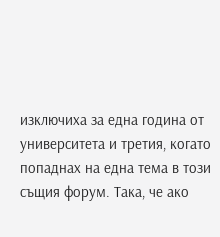изключиха за една година от университета и третия, когато попаднах на една тема в този същия форум. Така, че ако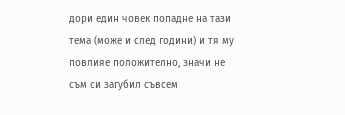дори един човек попадне на тази тема (може и след години) и тя му повлияе положително, значи не съм си загубил съвсем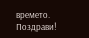времето.
Поздрави!